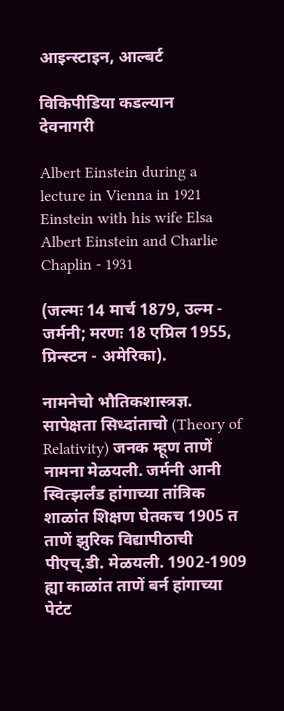आइन्स्टाइन, आल्बर्ट

विकिपीडिया कडल्यान
देवनागरी

Albert Einstein during a lecture in Vienna in 1921
Einstein with his wife Elsa
Albert Einstein and Charlie Chaplin - 1931

(जल्मः 14 मार्च 1879, उल्म - जर्मनी; मरणः 18 एप्रिल 1955, प्रिन्स्टन - अमेरिका).

नामनेचो भौतिकशास्त्रज्ञ. सापेक्षता सिध्दांताचो (Theory of Relativity) जनक म्हूण ताणें नामना मेळयली. जर्मनी आनी स्वित्झर्लंड हांगाच्या तांत्रिक शाळांत शिक्षण घेतकच 1905 त ताणें झुरिक विद्यापीठाची पीएच्.डी. मेळयली. 1902-1909 ह्या काळांत ताणें बर्न हांगाच्या पेटंट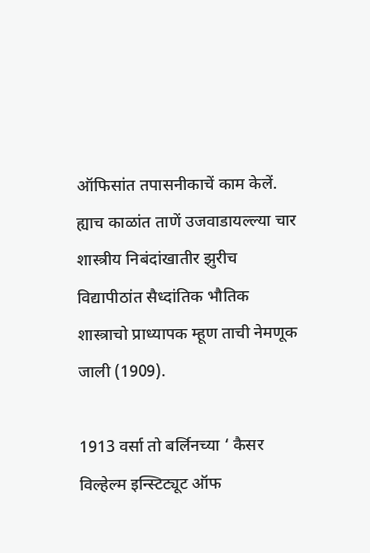ऑफिसांत तपासनीकाचें काम केलें. ह्याच काळांत ताणें उजवाडायल्ल्या चार शास्त्रीय निबंदांखातीर झुरीच विद्यापीठांत सैध्दांतिक भौतिक शास्त्राचो प्राध्यापक म्हूण ताची नेमणूक जाली (1909).

1913 वर्सा तो बर्लिनच्या ‘ कैसर विल्हेल्म इन्स्टिट्यूट ऑफ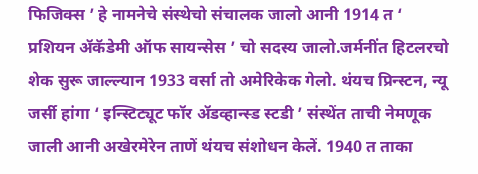फिजिक्स ’ हे नामनेचे संस्थेचो संचालक जालो आनी 1914 त ‘ प्रशियन ॲकॅडेमी ऑफ सायन्सेस ’ चो सदस्य जालो.जर्मनींत हिटलरचो शेक सुरू जाल्ल्यान 1933 वर्सा तो अमेरिकेक गेलो. थंयच प्रिन्स्टन, न्यू जर्सी हांगा ‘ इन्स्टिट्यूट फॉर ॲडव्हान्स्ड स्टडी ’ संस्थेंत ताची नेमणूक जाली आनी अखेरमेरेन ताणें थंयच संशोधन केलें. 1940 त ताका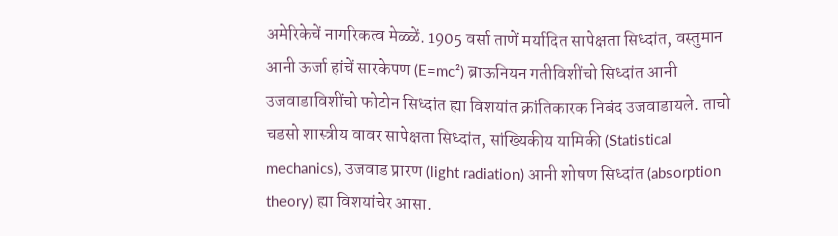अमेरिकेचें नागरिकत्व मेळ्ळें. 1905 वर्सा ताणें मर्यादित सापेक्षता सिध्दांत, वस्तुमान आनी ऊर्जा हांचें सारकेपण (E=mc²) ब्राऊनियन गतीविशींचो सिध्दांत आनी उजवाडाविशींचो फोटोन सिध्दांत ह्या विशयांत क्रांतिकारक निबंद उजवाडायले. ताचो चडसो शास्त्रीय वावर सापेक्षता सिध्दांत, सांख्यिकीय यामिकी (Statistical mechanics), उजवाड प्रारण (light radiation) आनी शोषण सिध्दांत (absorption theory) ह्या विशयांचेर आसा.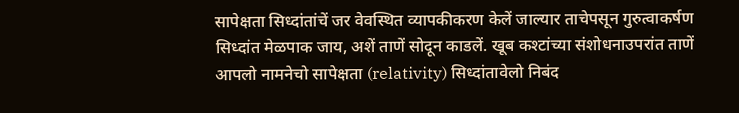सापेक्षता सिध्दांतांचें जर वेवस्थित व्यापकीकरण केलें जाल्यार ताचेपसून गुरुत्वाकर्षण सिध्दांत मेळपाक जाय, अशें ताणें सोदून काडलें. खूब कश्टांच्या संशोधनाउपरांत ताणें आपलो नामनेचो सापेक्षता (relativity) सिध्दांतावेलो निबंद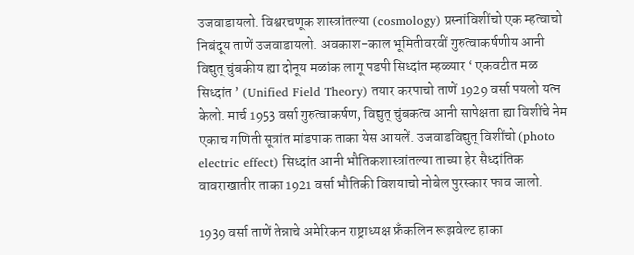उजवाडायलो. विश्वरचणूक शास्त्रांतल्या (cosmology) प्रस्नांविशींचो एक म्हत्वाचो निबंदूय ताणें उजवाडायलो. अवकाश-काल भूमितीवरवीं गुरुत्वाकर्षणीय आनी विद्युत् चुंबकीय ह्या दोनूय मळांक लागू पडपी सिध्दांत म्हळ्यार ‘ एकवटीत मळ सिध्दांत ’ (Unified Field Theory) तयार करपाचो ताणें 1929 वर्सा पयलो यत्न केलो. मार्च 1953 वर्सा गुरुत्वाकर्षण, विद्युत् चुंबकत्व आनी सापेक्षता ह्या विशींचे नेम एकाच गणिती सूत्रांत मांडपाक ताका येस आयलें. उजवाडविद्युत् विशींचो (photo electric effect) सिध्दांत आनी भौतिकशास्त्रांतल्या ताच्या हेर सैध्दांतिक वावराखातीर ताका 1921 वर्सा भौतिकी विशयाचो नोबेल पुरस्कार फाव जालो.

1939 वर्सा ताणें तेन्नाचे अमेरिकन राष्ट्राध्यक्ष फ्रँकलिन रूझवेल्ट हाका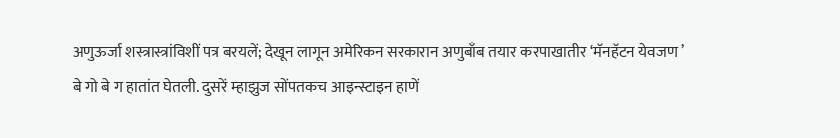अणुऊर्जा शस्त्रास्त्रांविशीं पत्र बरयलें; देखून लागून अमेरिकन सरकारान अणुबाँब तयार करपाखातीर ‘मॅनहॅटन येवजण ’ बे गो बे ग हातांत घेतली. दुसरें म्हाझुज सोंपतकच आइन्स्टाइन हाणें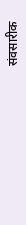संवसारीक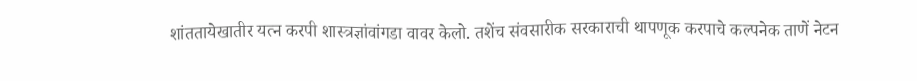शांततायेखातीर यत्न करपी शास्त्रज्ञांवांगडा वावर केलो. तशेंच संवसारीक सरकाराची थापणूक करपाचे कल्पनेक ताणें नेटन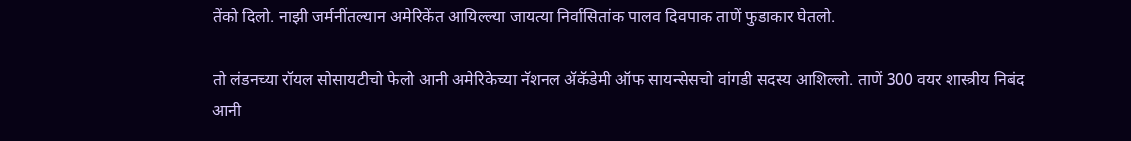तेंको दिलो. नाझी जर्मनींतल्यान अमेरिकेंत आयिल्ल्या जायत्या निर्वासितांक पालव दिवपाक ताणें फुडाकार घेतलो.

तो लंडनच्या रॉयल सोसायटीचो फेलो आनी अमेरिकेच्या नॅशनल ॲकॅडेमी ऑफ सायन्सेसचो वांगडी सदस्य आशिल्लो. ताणें 300 वयर शास्त्रीय निबंद आनी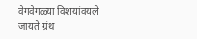वेगवेगळ्या विशयांवयले जायते ग्रंथ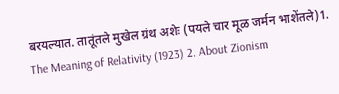बरयल्यात. तातूंतले मुखेल ग्रंथ अशेः (पयले चार मूळ जर्मन भाशेंतले)1. The Meaning of Relativity (1923) 2. About Zionism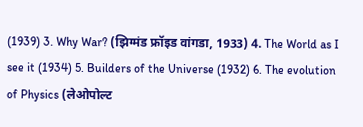(1939) 3. Why War? (झिग्मंड फ्रॉइड वांगडा, 1933) 4. The World as I see it (1934) 5. Builders of the Universe (1932) 6. The evolution of Physics (लेओपोल्ट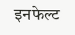इनफेल्ट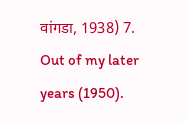वांगडा, 1938) 7. Out of my later years (1950).